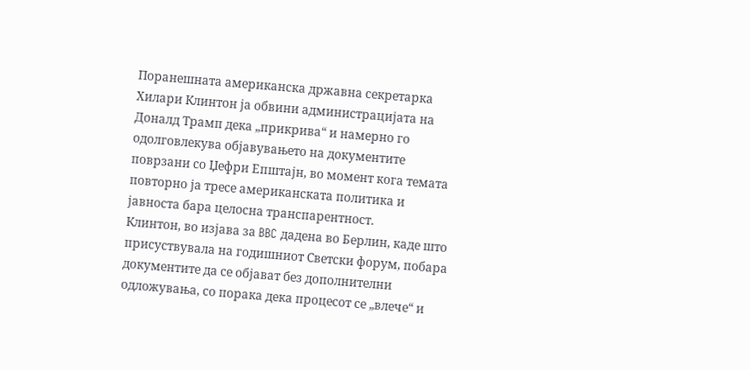Поранешната американска државна секретарка Хилари Клинтон ја обвини администрацијата на Доналд Трамп дека „прикрива“ и намерно го одолговлекува објавувањето на документите поврзани со Џефри Епштајн, во момент кога темата повторно ја тресе американската политика и јавноста бара целосна транспарентност.
Клинтон, во изјава за BBC дадена во Берлин, каде што присуствувала на годишниот Светски форум, побара документите да се објават без дополнителни одложувања, со порака дека процесот се „влече“ и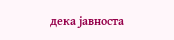дека јавноста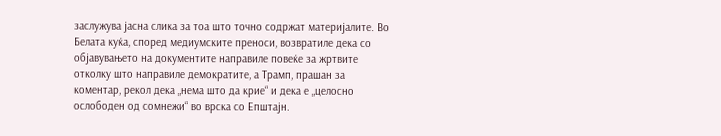заслужува јасна слика за тоа што точно содржат материјалите. Во Белата куќа, според медиумските преноси, возвратиле дека со објавувањето на документите направиле повеќе за жртвите отколку што направиле демократите, а Трамп, прашан за коментар, рекол дека „нема што да крие“ и дека е „целосно ослободен од сомнежи“ во врска со Епштајн.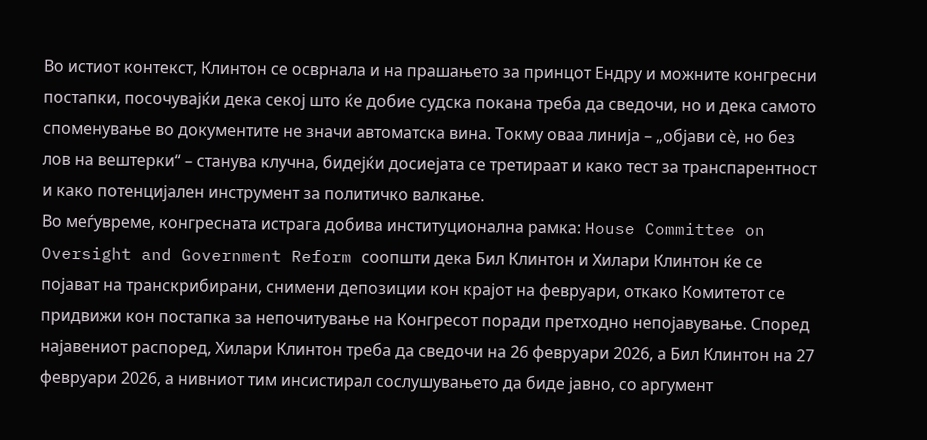Во истиот контекст, Клинтон се осврнала и на прашањето за принцот Ендру и можните конгресни постапки, посочувајќи дека секој што ќе добие судска покана треба да сведочи, но и дека самото споменување во документите не значи автоматска вина. Токму оваа линија – „објави сè, но без лов на вештерки“ – станува клучна, бидејќи досиејата се третираат и како тест за транспарентност и како потенцијален инструмент за политичко валкање.
Во меѓувреме, конгресната истрага добива институционална рамка: House Committee on Oversight and Government Reform соопшти дека Бил Клинтон и Хилари Клинтон ќе се појават на транскрибирани, снимени депозиции кон крајот на февруари, откако Комитетот се придвижи кон постапка за непочитување на Конгресот поради претходно непојавување. Според најавениот распоред, Хилари Клинтон треба да сведочи на 26 февруари 2026, а Бил Клинтон на 27 февруари 2026, а нивниот тим инсистирал сослушувањето да биде јавно, со аргумент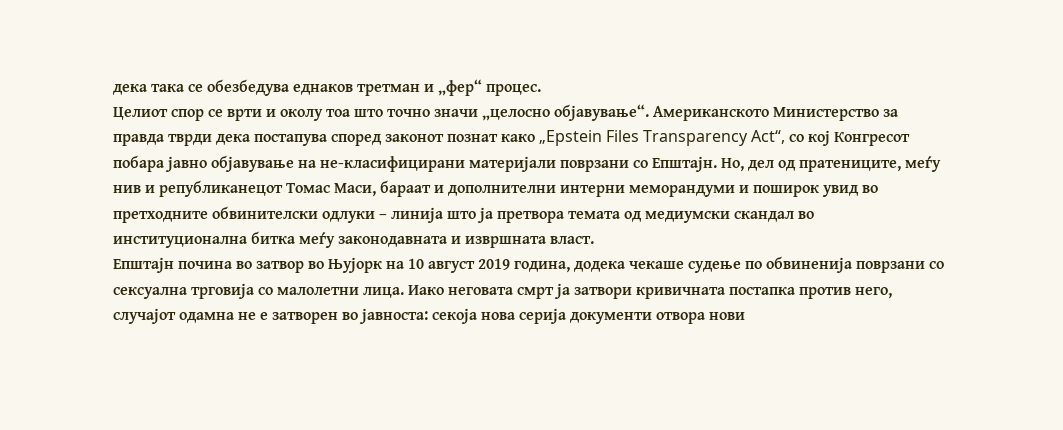дека така се обезбедува еднаков третман и „фер“ процес.
Целиот спор се врти и околу тоа што точно значи „целосно објавување“. Американското Министерство за правда тврди дека постапува според законот познат како „Epstein Files Transparency Act“, со кој Конгресот побара јавно објавување на не-класифицирани материјали поврзани со Епштајн. Но, дел од пратениците, меѓу нив и републиканецот Томас Маси, бараат и дополнителни интерни меморандуми и поширок увид во претходните обвинителски одлуки – линија што ја претвора темата од медиумски скандал во институционална битка меѓу законодавната и извршната власт.
Епштајн почина во затвор во Њујорк на 10 август 2019 година, додека чекаше судење по обвиненија поврзани со сексуална трговија со малолетни лица. Иако неговата смрт ја затвори кривичната постапка против него, случајот одамна не е затворен во јавноста: секоја нова серија документи отвора нови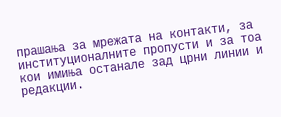прашања за мрежата на контакти, за институционалните пропусти и за тоа кои имиња останале зад црни линии и редакции.